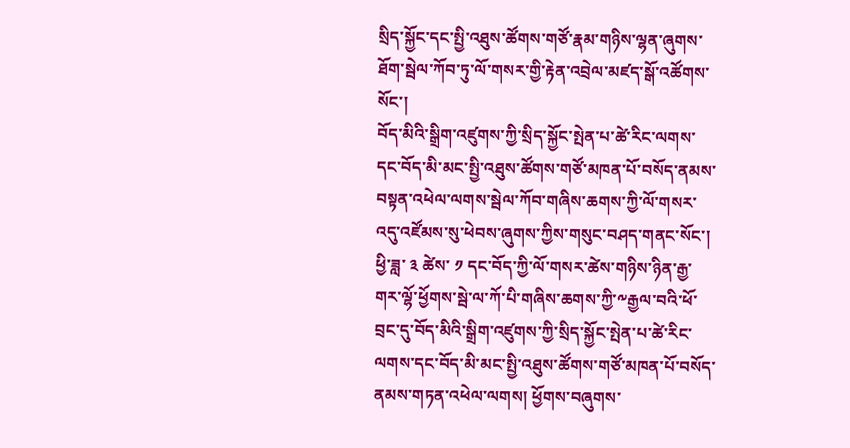སྲིད་སྐྱོང་དང་སྤྱི་འཐུས་ཚོགས་གཙོ་རྣམ་གཉིས་ལྷན་ཞུགས་ཐོག་སྦེལ་ཀོབ་ཏུ་ལོ་གསར་གྱི་རྟེན་འབྲེལ་མཛད་སྒོ་འཚོགས་སོང་།
བོད་མིའི་སྒྲིག་འཛུགས་ཀྱི་སྲིད་སྐྱོང་སྤེན་པ་ཚེ་རིང་ལགས་དང་བོད་མི་མང་སྤྱི་འཐུས་ཚོགས་གཙོ་མཁན་པོ་བསོད་ནམས་བསྟན་འཕེལ་ལགས་སྦེལ་ཀོབ་གཞིས་ཆགས་ཀྱི་ལོ་གསར་འདུ་འཛོམས་སུ་ཕེབས་ཞུགས་ཀྱིས་གསུང་བཤད་གནང་སོང་།
ཕྱི་ཟླ་ ༣ ཚེས་ ༡ དང་བོད་ཀྱི་ལོ་གསར་ཚེས་གཉིས་ཉིན་རྒྱ་གར་ལྷོ་ཕྱོགས་སྦེ་ལ་ཀོ་པི་གཞིས་ཆགས་ཀྱི་༸རྒྱལ་བའི་ཕོ་བྲང་དུ་བོད་མིའི་སྒྲིག་འཛུགས་ཀྱི་སྲིད་སྐྱོང་སྤེན་པ་ཚེ་རིང་ལགས་དང་བོད་མི་མང་སྤྱི་འཐུས་ཚོགས་གཙོ་མཁན་པོ་བསོད་ནམས་གཏན་འཕེལ་ལགས། ཕྱོགས་བཞུགས་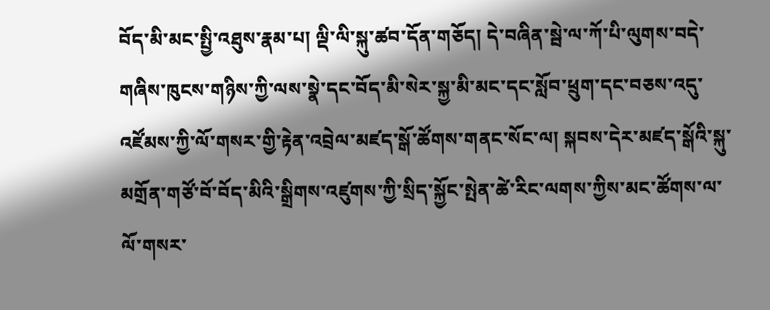བོད་མི་མང་སྤྱི་འཐུས་རྣམ་པ། ལྡི་ལི་སྐུ་ཚབ་དོན་གཅོད། དེ་བཞིན་སྦེ་ལ་ཀོ་པི་ལུགས་བདེ་གཞིས་ཁུངས་གཉིས་ཀྱི་ལས་སྣེ་དང་བོད་མི་སེར་སྐྱ་མི་མང་དང་སློབ་ཕྲུག་དང་བཅས་འདུ་འཛོམས་ཀྱི་ལོ་གསར་གྱི་རྟེན་འབྲེལ་མཛད་སྒོ་ཚོགས་གནང་སོང་ལ། སྐབས་དེར་མཛད་སྒོའི་སྐུ་མགྲོན་གཙོ་བོ་བོད་མིའི་སྒྲིགས་འཛུགས་ཀྱི་སྲིད་སྐྱོང་སྤེན་ཚེ་རིང་ལགས་ཀྱིས་མང་ཚོགས་ལ་ལོ་གསར་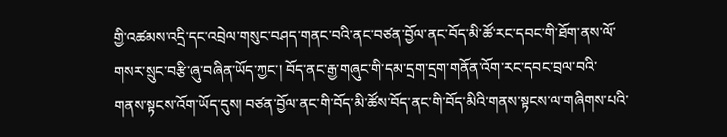གྱི་འཚམས་འདྲི་དང་འབྲེལ་གསུང་བཤད་གནང་བའི་ནང་བཙན་བྱོལ་ནང་བོད་མི་ཚོ་རང་དབང་གི་ཐོག་ནས་ལོ་གསར་སྲུང་བརྩི་ཞུ་བཞིན་ཡོད་ཀྱང་། བོད་ནང་རྒྱ་གཞུང་གི་དམ་དྲག་དྲག་གནོན་འོག་རང་དབང་བྲལ་བའི་གནས་སྟངས་འོག་ཡོད་དུས། བཙན་བྱོལ་ནང་གི་བོད་མི་ཚོས་བོད་ནང་གི་བོད་མིའི་གནས་སྟངས་ལ་གཞིགས་པའི་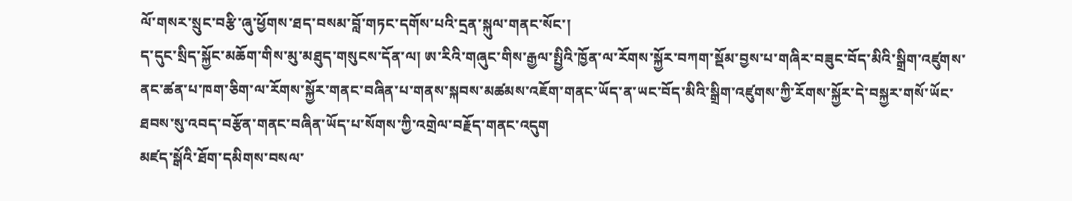ལོ་གསར་སྲུང་བརྩི་ཞུ་ཕྱོགས་ཐད་བསམ་བློ་གཏང་དགོས་པའི་དྲན་སྐུལ་གནང་སོང་།
ད་དུང་སྲིད་སྐྱོང་མཆོག་གིས་མུ་མཐུད་གསུངས་དོན་ལ། ཨ་རིའི་གཞུང་གིས་རྒྱལ་སྤྱིའི་ཁྱོན་ལ་རོགས་སྐྱོར་བཀག་སྡོམ་བྱས་པ་གཞིར་བཟུང་བོད་མིའི་སྒྲིག་འཛུགས་ནང་ཚན་པ་ཁག་ཅིག་ལ་རོགས་སྐྱོར་གནང་བཞིན་པ་གནས་སྐབས་མཚམས་འཇོག་གནང་ཡོད་ན་ཡང་བོད་མིའི་སྒྲིག་འཛུགས་ཀྱི་རོགས་སྐྱོར་དེ་བསྐྱར་གསོ་ཡོང་ཐབས་སུ་འབད་བརྩོན་གནང་བཞིན་ཡོད་པ་སོགས་ཀྱི་འགྲེལ་བརྗོད་གནང་འདུག
མཛད་སྒོའི་ཐོག་དམིགས་བསལ་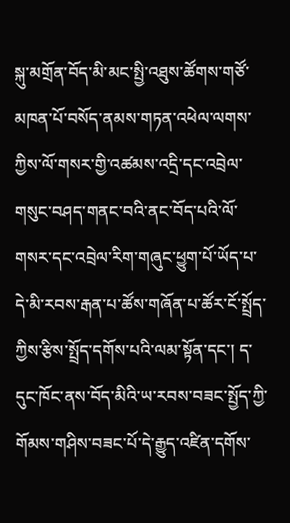སྐུ་མགྲོན་བོད་མི་མང་སྤྱི་འཐུས་ཚོགས་གཙོ་མཁན་པོ་བསོད་ནམས་གཏན་འཕེལ་ལགས་ཀྱིས་ལོ་གསར་གྱི་འཚམས་འདྲི་དང་འབྲེལ་གསུང་བཤད་གནང་བའི་ནང་བོད་པའི་ལོ་གསར་དང་འབྲེལ་རིག་གཞུང་ཕྱུག་པོ་ཡོད་པ་དེ་མི་རབས་རྒན་པ་ཚོས་གཞོན་པ་ཚོར་ངོ་སྤྲོད་ཀྱིས་རྩིས་སྤྲོད་དགོས་པའི་ལམ་སྟོན་དང་། ད་དུང་ཁོང་ནས་བོད་མིའི་ཡ་རབས་བཟང་སྤྱོད་ཀྱི་གོམས་གཤིས་བཟང་པོ་དེ་རྒྱུད་འཛིན་དགོས་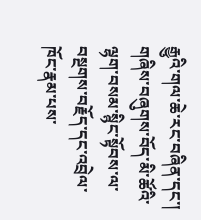རྒྱུའི་གལ་ཆེ་རང་བཞིན་དང་། གཞིས་བཞུགས་བོད་མི་ཚོའི་ལྷག་བསམ་སྙིང་སྟོབས་ལ་བསྔགས་བརྗོད་དང་འབྲེལ་ཁོང་རྣམ་པས་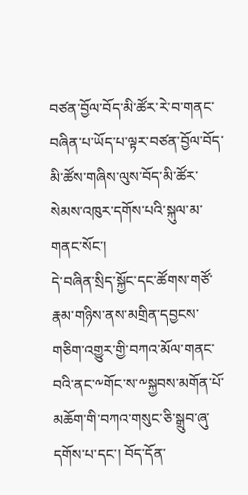བཙན་བྱོལ་བོད་མི་ཚོར་རེ་བ་གནང་བཞིན་པ་ཡོད་པ་ལྟར་བཙན་བྱོལ་བོད་མི་ཚོས་གཞིས་ལུས་བོད་མི་ཚོར་སེམས་འཁུར་དགོས་པའི་སྐུལ་མ་གནང་སོང་།
དེ་བཞིན་སྲིད་སྐྱོང་དང་ཚོགས་གཙོ་རྣམ་གཉིས་ནས་མགྲིན་དབྱངས་གཅིག་འགྱུར་གྱི་བཀའ་མོལ་གནང་བའི་ནང་༸གོང་ས་༸སྐྱབས་མགོན་པོ་མཆོག་གི་བཀའ་གསུང་ཅི་སྒྲུབ་ཞུ་དགོས་པ་དང་། བོད་དོན་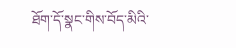ཐོག་དོ་སྣང་གིས་བོད་མིའི་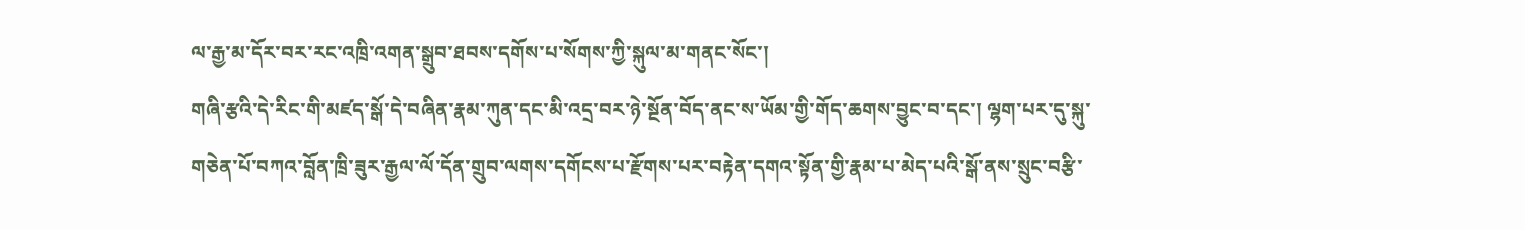ལ་རྒྱ་མ་དོར་བར་རང་འཁྲི་འགན་སྒྲུབ་ཐབས་དགོས་པ་སོགས་ཀྱི་སྐུལ་མ་གནང་སོང་།
གཞི་རྩའི་དེ་རིང་གི་མཛད་སྒོ་དེ་བཞིན་རྣམ་ཀུན་དང་མི་འདྲ་བར་ཉེ་སྔོན་བོད་ནང་ས་ཡོམ་གྱི་གོད་ཆགས་བྱུང་བ་དང་། ལྷག་པར་དུ་སྐུ་གཅེན་པོ་བཀའ་བློན་ཁྲི་ཟུར་རྒྱལ་ལོ་དོན་གྲུབ་ལགས་དགོངས་པ་རྫོགས་པར་བརྟེན་དགའ་སྟོན་གྱི་རྣམ་པ་མེད་པའི་སྒོ་ནས་སྲུང་བརྩི་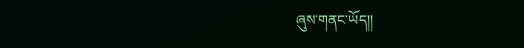ཞུས་གནང་ཡོད།།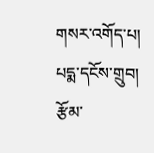གསར་འགོད་པ། པདྨ་དངོས་གྲུབ།
རྩོམ་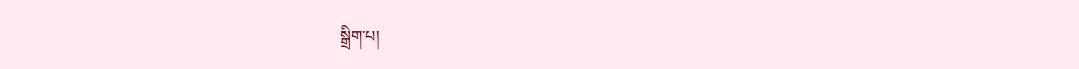སྒྲིག་པ།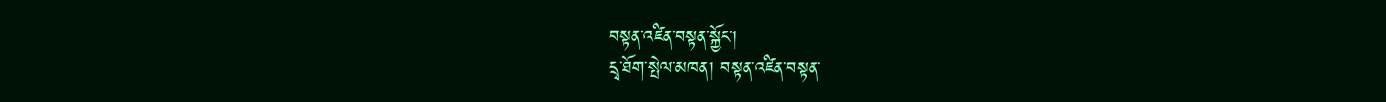བསྟན་འཛིན་བསྟན་སྐྱོང་།
དྲྭ་ཐོག་སྤེལ་མཁན། བསྟན་འཛིན་བསྟན་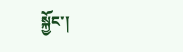སྐྱོང་།